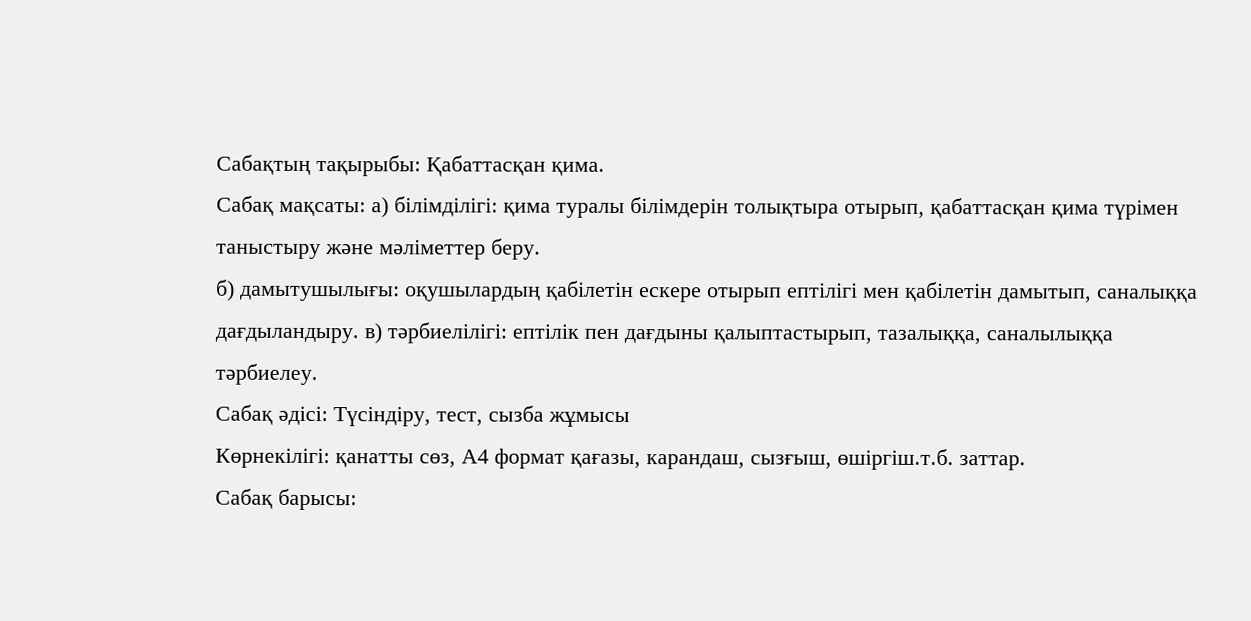Сабақтың тақырыбы: Қабаттасқан қима.
Сабақ мақсаты: а) білімділігі: қима туралы білімдерін толықтыра отырып, қабаттасқан қима түрімен таныстыру және мәліметтер беру.
б) дамытушылығы: оқушылардың қабілетін ескере отырып ептілігі мен қабілетін дамытып, саналыққа дағдыландыру. в) тәрбиелілігі: ептілік пен дағдыны қалыптастырып, тазалыққа, саналылыққа тәрбиелеу.
Сабақ әдісі: Түсіндіру, тест, сызба жұмысы
Көрнекілігі: қанатты сөз, А4 формат қағазы, карандаш, сызғыш, өшіргіш.т.б. заттар.
Сабақ барысы: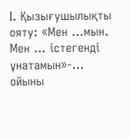І. Қызығушылықты ояту: «Мен …мын. Мен … істегенді ұнатамын»-… ойыны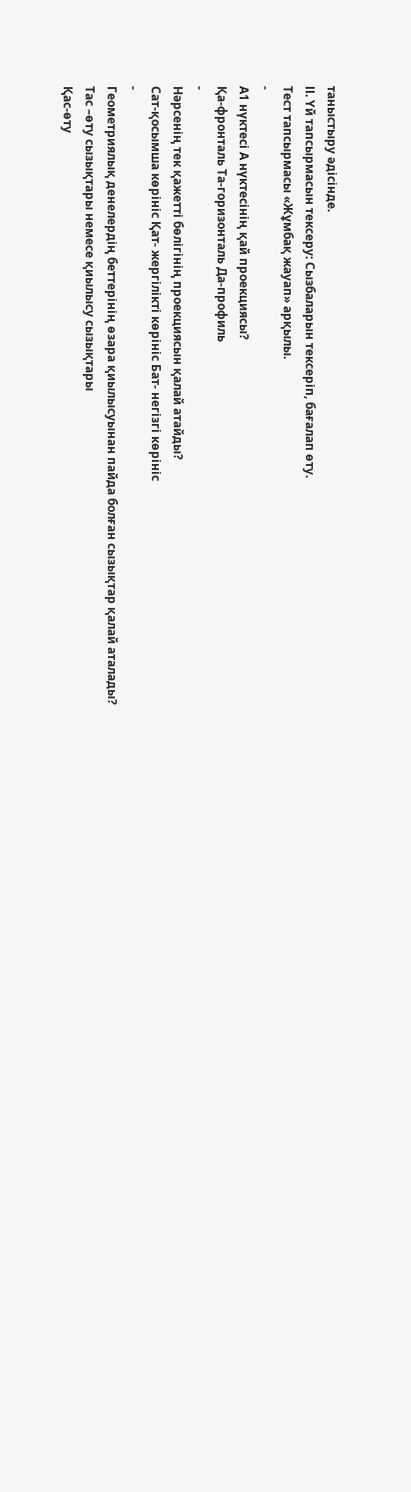таныстыру әдісінде.
ІІ. Үй тапсырмасын тексеру: Сызбаларын тексеріп, бағалап өту.
Тест тапсырмасы «Жұмбақ жауап» арқылы.
-
А1 нүктесі А нүктесінің қай проекциясы?
Қа-фронталь Та-горизонталь Да-профиль
-
Нәрсенің тек қажетті бөлігінің проекциясын қалай атайды?
Сат-қосымша көрініс Қат- жергілікті көрініс Бат- негізгі көрініс
-
Геометриялық денелердің беттерінің өзара қиылысуынан пайда болған сызықтар қалай аталады?
Тас –өту сызықтары немесе қиылысу сызықтары
Қас-өту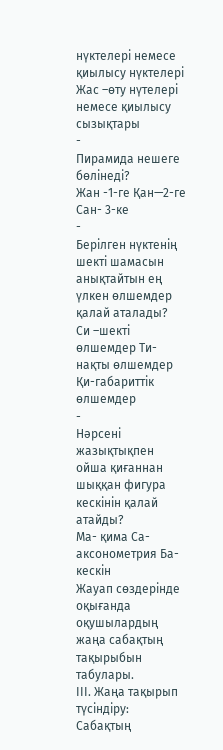нүктелері немесе қиылысу нүктелері
Жас –өту нүтелері немесе қиылысу сызықтары
-
Пирамида нешеге бөлінеді?
Жан -1-ге Қан—2-ге Сан- 3-ке
-
Берілген нүктенің шекті шамасын анықтайтын ең үлкен өлшемдер қалай аталады?
Си –шекті өлшемдер Ти- нақты өлшемдер Қи-габариттік өлшемдер
-
Нәрсені жазықтықпен ойша қиғаннан шыққан фигура кескінін қалай атайды?
Ма- қима Са- аксонометрия Ба- кескін
Жауап сөздерінде оқығанда оқушылардың жаңа сабақтың тақырыбын табулары.
ІІІ. Жаңа тақырып түсіндіру:
Сабақтың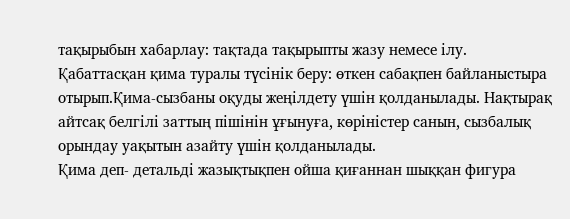тақырыбын хабарлау: тақтада тақырыпты жазу немесе ілу.
Қабаттасқан қима туралы түсінік беру: өткен сабақпен байланыстыра отырып.Қима-сызбаны оқуды жеңілдету үшін қолданылады. Нақтырақ айтсақ белгілі заттың пішінін ұғынуға, көріністер санын, сызбалық орындау уақытын азайту үшін қолданылады.
Қима деп- детальді жазықтықпен ойша қиғаннан шыққан фигура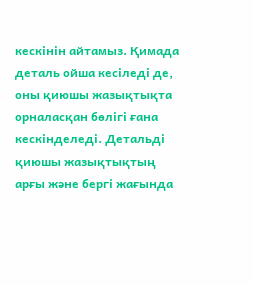кескінін айтамыз. Қимада деталь ойша кесіледі де, оны қиюшы жазықтықта орналасқан бөлігі ғана кескінделеді. Детальді қиюшы жазықтықтың арғы және бергі жағында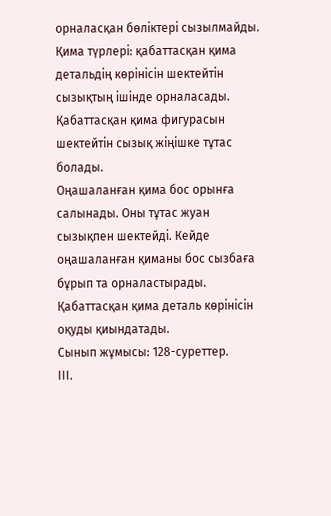орналасқан бөліктері сызылмайды.
Қима түрлері: қабаттасқан қима детальдің көрінісін шектейтін сызықтың ішінде орналасады. Қабаттасқан қима фигурасын шектейтін сызық жіңішке тұтас болады.
Оңашаланған қима бос орынға салынады. Оны тұтас жуан сызықпен шектейді. Кейде оңашаланған қиманы бос сызбаға бұрып та орналастырады.
Қабаттасқан қима деталь көрінісін оқуды қиындатады.
Сынып жұмысы: 128-суреттер.
ІІІ.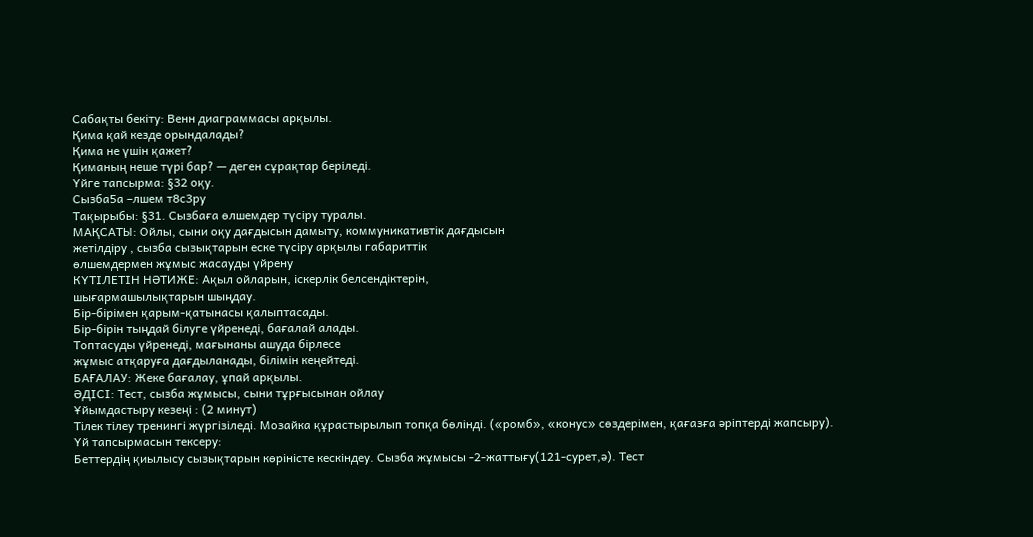Сабақты бекіту: Венн диаграммасы арқылы.
Қима қай кезде орындалады?
Қима не үшін қажет?
Қиманың неше түрі бар? — деген сұрақтар беріледі.
Үйге тапсырма: §32 оқу.
Сызба5а –лшем т8с3ру
Тақырыбы: §31. Сызбаға өлшемдер түсіру туралы.
МАҚСАТЫ: Ойлы, сыни оқу дағдысын дамыту, коммуникативтік дағдысын
жетілдіру , сызба сызықтарын еске түсіру арқылы габариттік
өлшемдермен жұмыс жасауды үйрену
КҮТІЛЕТІН НӘТИЖЕ: Ақыл ойларын, іскерлік белсендіктерін,
шығармашылықтарын шыңдау.
Бір-бірімен қарым-қатынасы қалыптасады.
Бір-бірін тыңдай білуге үйренеді, бағалай алады.
Топтасуды үйренеді, мағынаны ашуда бірлесе
жұмыс атқаруға дағдыланады, білімін кеңейтеді.
БАҒАЛАУ: Жеке бағалау, ұпай арқылы.
ӘДІСІ: Тест, сызба жұмысы, сыни тұрғысынан ойлау
Ұйымдастыру кезеңі : (2 минут)
Тілек тілеу тренингі жүргізіледі. Мозайка құрастырылып топқа бөлінді. («ромб», «конус» сөздерімен, қағазға әріптерді жапсыру).
Үй тапсырмасын тексеру:
Беттердің қиылысу сызықтарын көріністе кескіндеу. Сызба жұмысы -2-жаттығу(121-сурет,ә). Тест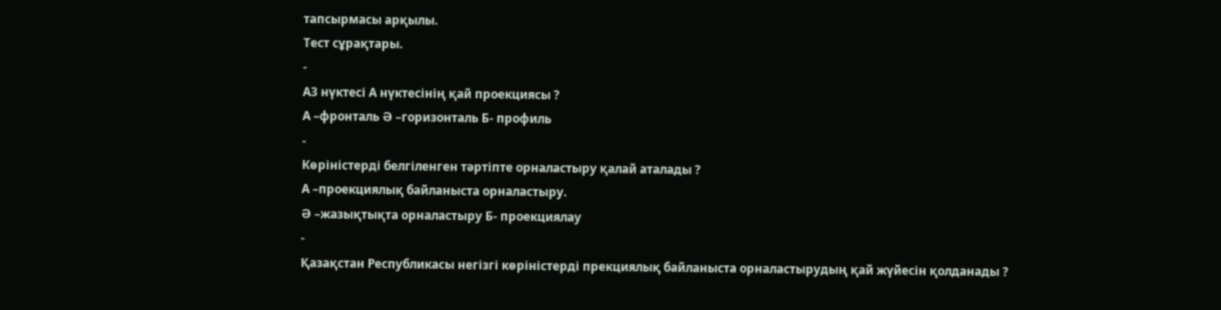тапсырмасы арқылы.
Тест сұрақтары.
-
А3 нүктесі А нүктесінің қай проекциясы ?
А –фронталь Ә –горизонталь Б- профиль
-
Көріністерді белгіленген тәртіпте орналастыру қалай аталады ?
А –проекциялық байланыста орналастыру.
Ә –жазықтықта орналастыру Б- проекциялау
-
Қазақстан Республикасы негізгі көріністерді прекциялық байланыста орналастырудың қай жүйесін қолданады ?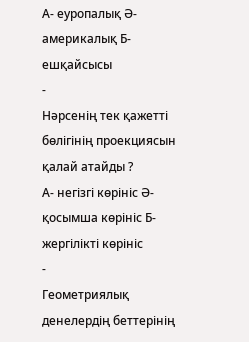А- еуропалық Ә- америкалық Б- ешқайсысы
-
Нәрсенің тек қажетті бөлігінің проекциясын қалай атайды ?
А- негізгі көрініс Ә- қосымша көрініс Б- жергілікті көрініс
-
Геометриялық денелердің беттерінің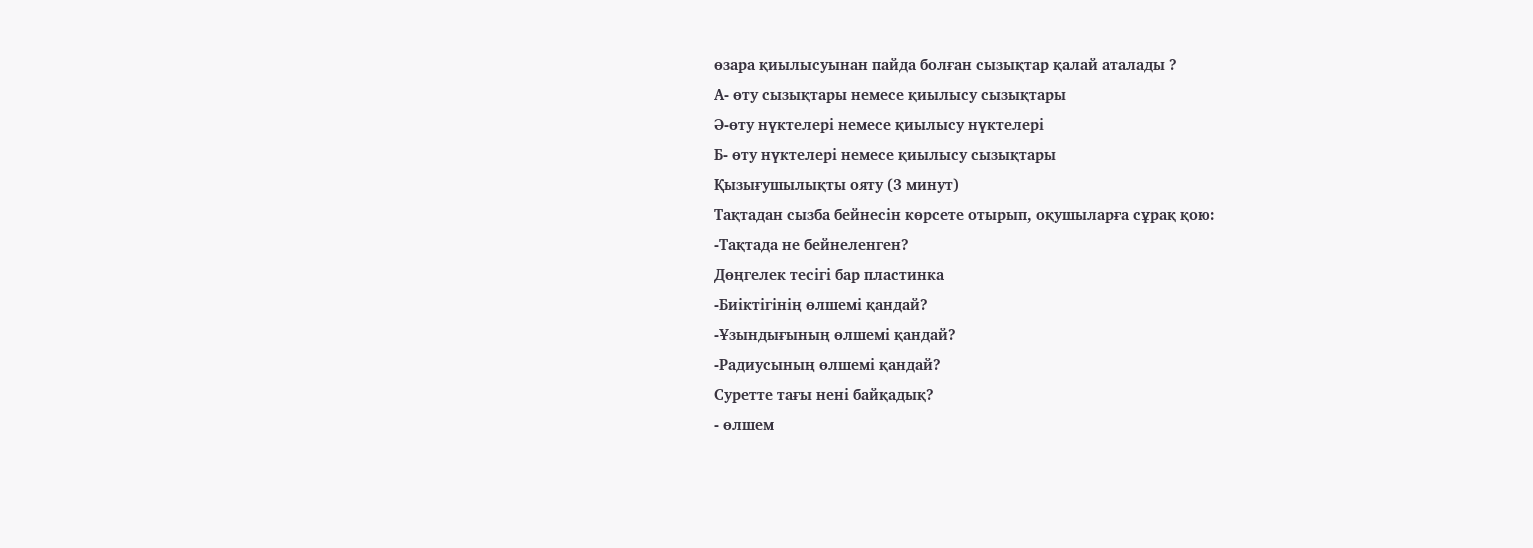өзара қиылысуынан пайда болған сызықтар қалай аталады ?
А- өту сызықтары немесе қиылысу сызықтары
Ә-өту нүктелері немесе қиылысу нүктелері
Б- өту нүктелері немесе қиылысу сызықтары
Қызығушылықты ояту (3 минут)
Тақтадан сызба бейнесін көрсете отырып, оқушыларға сұрақ қою:
-Тақтада не бейнеленген?
Дөңгелек тесігі бар пластинка
-Биіктігінің өлшемі қандай?
-Ұзындығының өлшемі қандай?
-Радиусының өлшемі қандай?
Суретте тағы нені байқадық?
- өлшем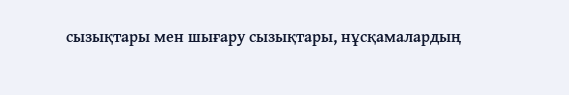сызықтары мен шығару сызықтары, нұсқамалардың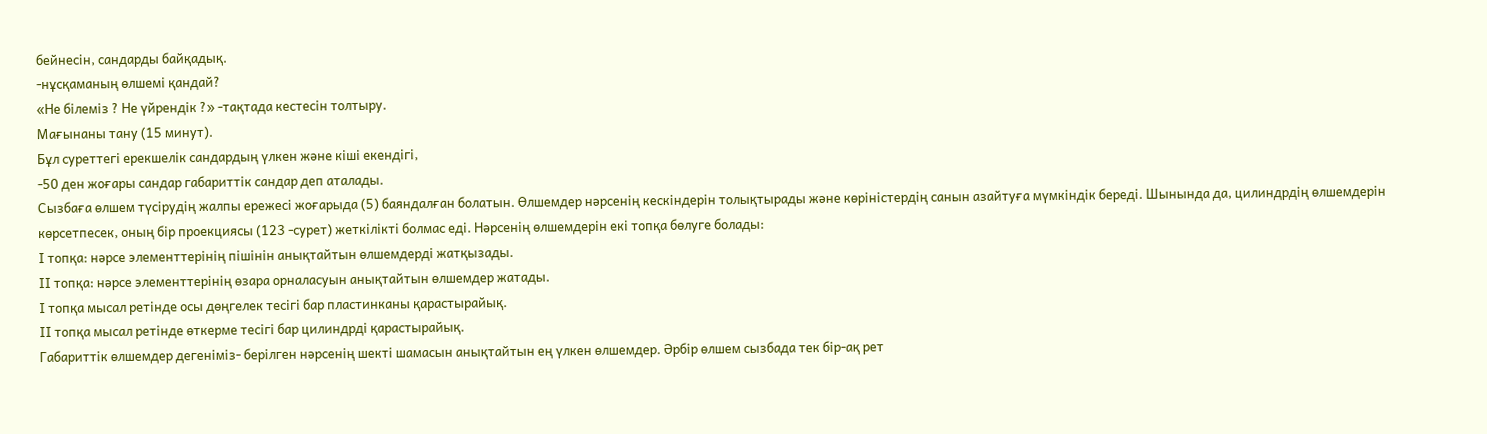бейнесін, сандарды байқадық.
-нұсқаманың өлшемі қандай?
«Не білеміз ? Не үйрендік ?» -тақтада кестесін толтыру.
Мағынаны тану (15 минут).
Бұл суреттегі ерекшелік сандардың үлкен және кіші екендігі,
-50 ден жоғары сандар габариттік сандар деп аталады.
Сызбаға өлшем түсірудің жалпы ережесі жоғарыда (5) баяндалған болатын. Өлшемдер нәрсенің кескіндерін толықтырады және көріністердің санын азайтуға мүмкіндік береді. Шынында да, цилиндрдің өлшемдерін көрсетпесек, оның бір проекциясы (123 -сурет) жеткілікті болмас еді. Нәрсенің өлшемдерін екі топқа бөлуге болады:
І топқа: нәрсе элементтерінің пішінін анықтайтын өлшемдерді жатқызады.
ІІ топқа: нәрсе элементтерінің өзара орналасуын анықтайтын өлшемдер жатады.
І топқа мысал ретінде осы дөңгелек тесігі бар пластинканы қарастырайық.
ІІ топқа мысал ретінде өткерме тесігі бар цилиндрді қарастырайық.
Габариттік өлшемдер дегеніміз- берілген нәрсенің шекті шамасын анықтайтын ең үлкен өлшемдер. Әрбір өлшем сызбада тек бір-ақ рет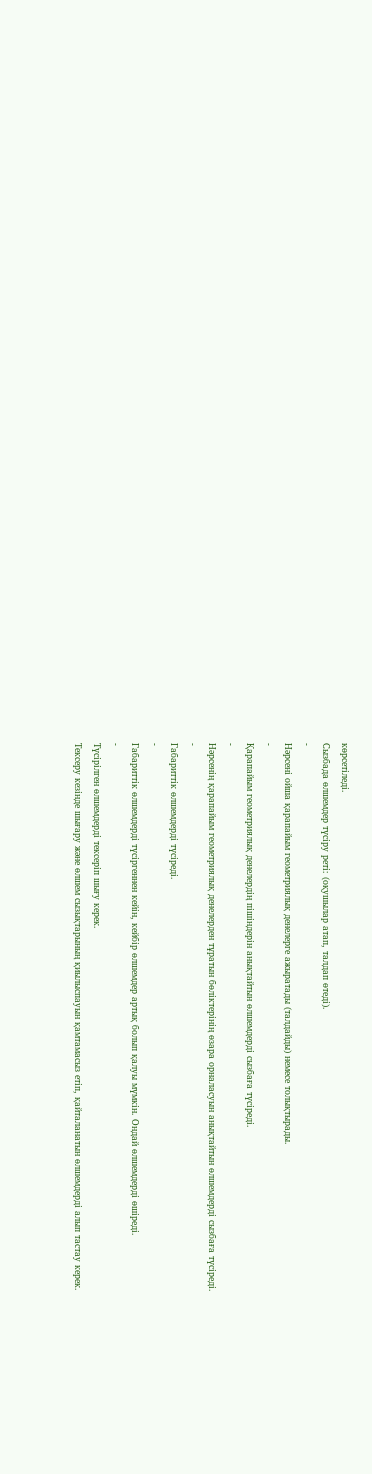көрсетіледі.
Сызбада өлшемдер түсіру реті: (оқушылар атап, талдап өтеді).
-
Нәрсені ойша қарапайым геометриялық денелерге ажыратады (талдайды) немесе толықтырады.
-
Қарапайым геометриялық денелердің пішіндерін анықтайтын өлшемдерді сызбаға түсіреді.
-
Нәрсенің қарапайым геометриялық денелерден тұратын бөліктерінің өзара орналасуын анықтайтын өлшемдерді сызбаға түсіреді.
-
Габариттік өлшемдерді түсіреді.
-
Габариттік өлшемдерді түсіргеннен кейін, кейбір өлшемдер артық болып қалуы мүмкін. Ондай өлшемдерді өшіреді.
-
Түсірілген өлшемдерді тексеріп шығу керек.
Тексеру кезінде шығару және өлшем сызықтарының қиылыспауын қамтамасыз етіп, қайталанатын өлшемдерді алып тастау керек.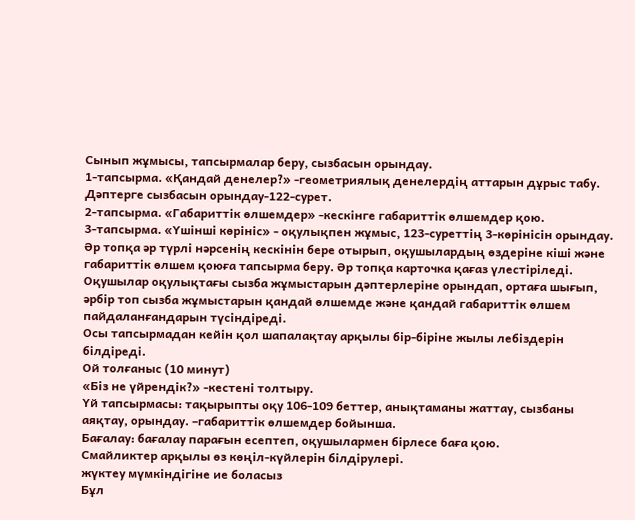Сынып жұмысы, тапсырмалар беру, сызбасын орындау.
1-тапсырма. «Қандай денелер?» -геометриялық денелердің аттарын дұрыс табу. Дәптерге сызбасын орындау-122-сурет.
2-тапсырма. «Габариттік өлшемдер» -кескінге габариттік өлшемдер қою.
3-тапсырма. «Үшінші көрініс» - оқулықпен жұмыс, 123-суреттің 3-көрінісін орындау.
Әр топқа әр түрлі нәрсенің кескінін бере отырып, оқушылардың өздеріне кіші және габариттік өлшем қоюға тапсырма беру. Әр топқа карточка қағаз үлестіріледі.
Оқушылар оқулықтағы сызба жұмыстарын дәптерлеріне орындап, ортаға шығып, әрбір топ сызба жұмыстарын қандай өлшемде және қандай габариттік өлшем пайдаланғандарын түсіндіреді.
Осы тапсырмадан кейін қол шапалақтау арқылы бір-біріне жылы лебіздерін білдіреді.
Ой толғаныс (10 минут)
«Біз не үйрендік?» -кестені толтыру.
Үй тапсырмасы: тақырыпты оқу 106-109 беттер, анықтаманы жаттау, сызбаны аяқтау, орындау. –габариттік өлшемдер бойынша.
Бағалау: бағалау парағын есептеп, оқушылармен бірлесе баға қою.
Смайликтер арқылы өз көңіл-күйлерін білдірулері.
жүктеу мүмкіндігіне ие боласыз
Бұл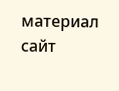материал сайт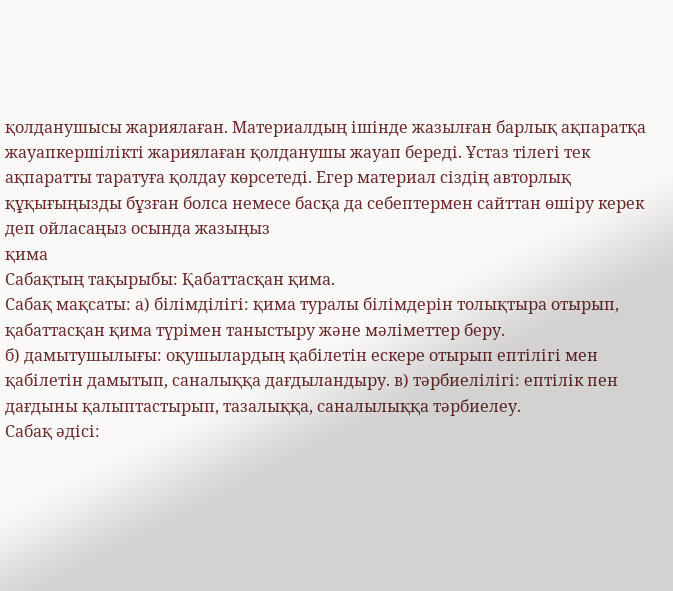қолданушысы жариялаған. Материалдың ішінде жазылған барлық ақпаратқа жауапкершілікті жариялаған қолданушы жауап береді. Ұстаз тілегі тек ақпаратты таратуға қолдау көрсетеді. Егер материал сіздің авторлық құқығыңызды бұзған болса немесе басқа да себептермен сайттан өшіру керек деп ойласаңыз осында жазыңыз
қима
Сабақтың тақырыбы: Қабаттасқан қима.
Сабақ мақсаты: а) білімділігі: қима туралы білімдерін толықтыра отырып, қабаттасқан қима түрімен таныстыру және мәліметтер беру.
б) дамытушылығы: оқушылардың қабілетін ескере отырып ептілігі мен қабілетін дамытып, саналыққа дағдыландыру. в) тәрбиелілігі: ептілік пен дағдыны қалыптастырып, тазалыққа, саналылыққа тәрбиелеу.
Сабақ әдісі: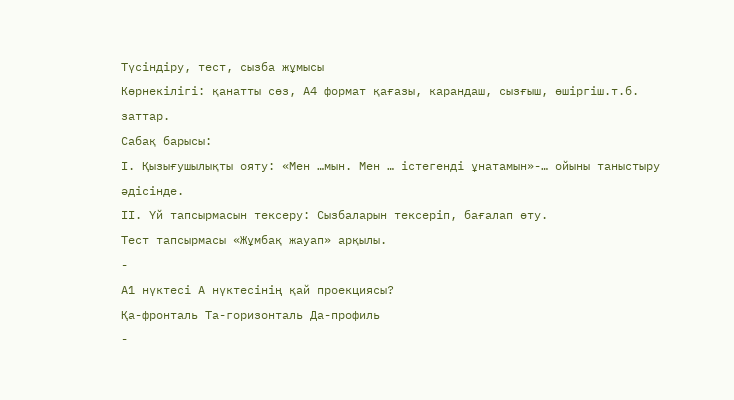Түсіндіру, тест, сызба жұмысы
Көрнекілігі: қанатты сөз, А4 формат қағазы, карандаш, сызғыш, өшіргіш.т.б. заттар.
Сабақ барысы:
І. Қызығушылықты ояту: «Мен …мын. Мен … істегенді ұнатамын»-… ойыны таныстыру әдісінде.
ІІ. Үй тапсырмасын тексеру: Сызбаларын тексеріп, бағалап өту.
Тест тапсырмасы «Жұмбақ жауап» арқылы.
-
А1 нүктесі А нүктесінің қай проекциясы?
Қа-фронталь Та-горизонталь Да-профиль
-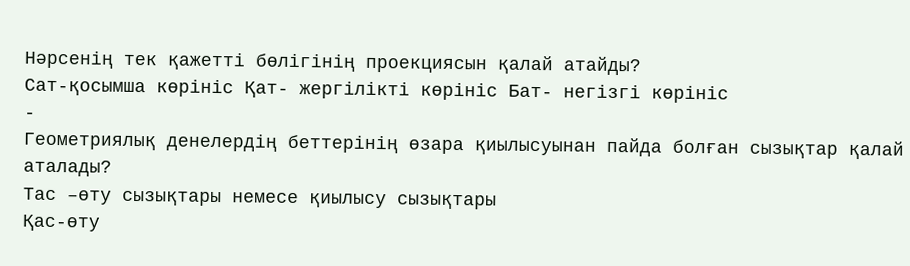Нәрсенің тек қажетті бөлігінің проекциясын қалай атайды?
Сат-қосымша көрініс Қат- жергілікті көрініс Бат- негізгі көрініс
-
Геометриялық денелердің беттерінің өзара қиылысуынан пайда болған сызықтар қалай аталады?
Тас –өту сызықтары немесе қиылысу сызықтары
Қас-өту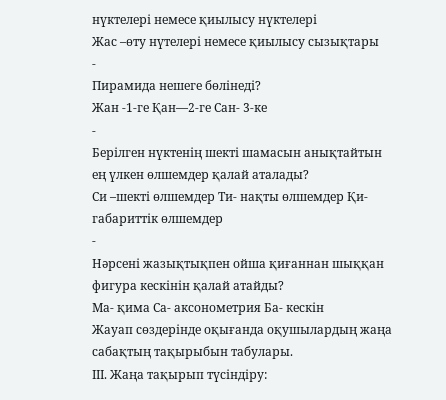нүктелері немесе қиылысу нүктелері
Жас –өту нүтелері немесе қиылысу сызықтары
-
Пирамида нешеге бөлінеді?
Жан -1-ге Қан—2-ге Сан- 3-ке
-
Берілген нүктенің шекті шамасын анықтайтын ең үлкен өлшемдер қалай аталады?
Си –шекті өлшемдер Ти- нақты өлшемдер Қи-габариттік өлшемдер
-
Нәрсені жазықтықпен ойша қиғаннан шыққан фигура кескінін қалай атайды?
Ма- қима Са- аксонометрия Ба- кескін
Жауап сөздерінде оқығанда оқушылардың жаңа сабақтың тақырыбын табулары.
ІІІ. Жаңа тақырып түсіндіру: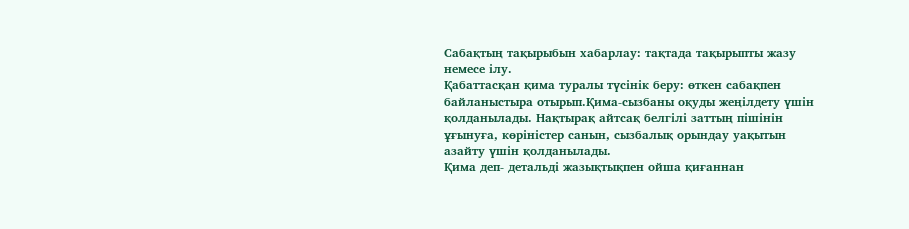Сабақтың тақырыбын хабарлау: тақтада тақырыпты жазу немесе ілу.
Қабаттасқан қима туралы түсінік беру: өткен сабақпен байланыстыра отырып.Қима-сызбаны оқуды жеңілдету үшін қолданылады. Нақтырақ айтсақ белгілі заттың пішінін ұғынуға, көріністер санын, сызбалық орындау уақытын азайту үшін қолданылады.
Қима деп- детальді жазықтықпен ойша қиғаннан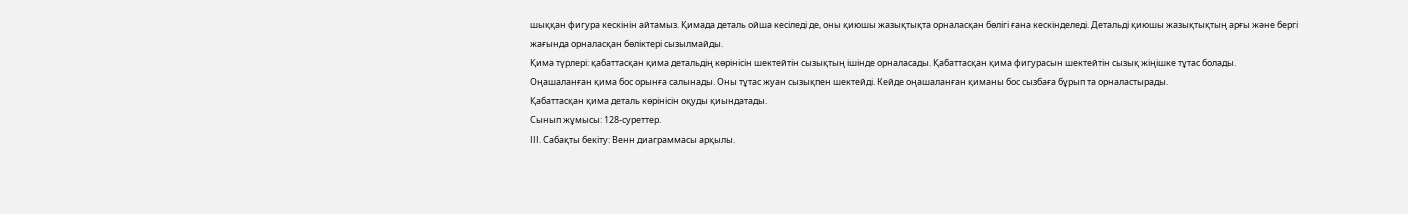шыққан фигура кескінін айтамыз. Қимада деталь ойша кесіледі де, оны қиюшы жазықтықта орналасқан бөлігі ғана кескінделеді. Детальді қиюшы жазықтықтың арғы және бергі жағында орналасқан бөліктері сызылмайды.
Қима түрлері: қабаттасқан қима детальдің көрінісін шектейтін сызықтың ішінде орналасады. Қабаттасқан қима фигурасын шектейтін сызық жіңішке тұтас болады.
Оңашаланған қима бос орынға салынады. Оны тұтас жуан сызықпен шектейді. Кейде оңашаланған қиманы бос сызбаға бұрып та орналастырады.
Қабаттасқан қима деталь көрінісін оқуды қиындатады.
Сынып жұмысы: 128-суреттер.
ІІІ. Сабақты бекіту: Венн диаграммасы арқылы.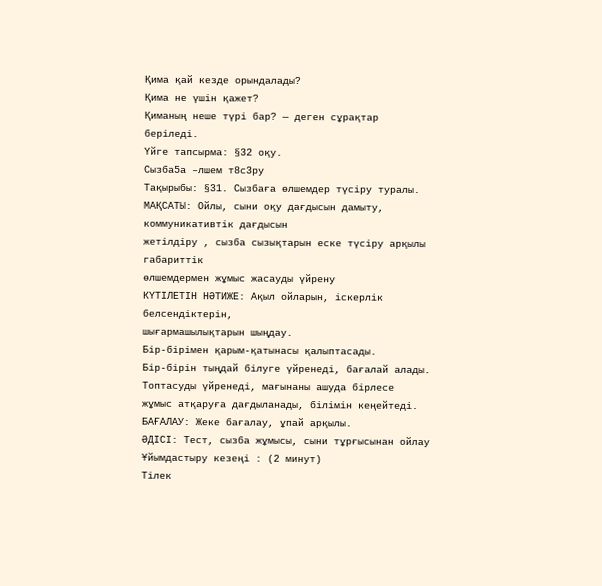Қима қай кезде орындалады?
Қима не үшін қажет?
Қиманың неше түрі бар? — деген сұрақтар беріледі.
Үйге тапсырма: §32 оқу.
Сызба5а –лшем т8с3ру
Тақырыбы: §31. Сызбаға өлшемдер түсіру туралы.
МАҚСАТЫ: Ойлы, сыни оқу дағдысын дамыту, коммуникативтік дағдысын
жетілдіру , сызба сызықтарын еске түсіру арқылы габариттік
өлшемдермен жұмыс жасауды үйрену
КҮТІЛЕТІН НӘТИЖЕ: Ақыл ойларын, іскерлік белсендіктерін,
шығармашылықтарын шыңдау.
Бір-бірімен қарым-қатынасы қалыптасады.
Бір-бірін тыңдай білуге үйренеді, бағалай алады.
Топтасуды үйренеді, мағынаны ашуда бірлесе
жұмыс атқаруға дағдыланады, білімін кеңейтеді.
БАҒАЛАУ: Жеке бағалау, ұпай арқылы.
ӘДІСІ: Тест, сызба жұмысы, сыни тұрғысынан ойлау
Ұйымдастыру кезеңі : (2 минут)
Тілек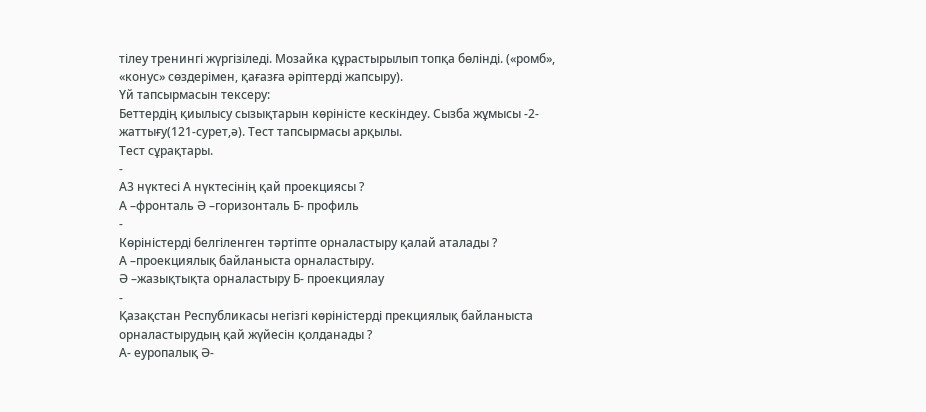тілеу тренингі жүргізіледі. Мозайка құрастырылып топқа бөлінді. («ромб», «конус» сөздерімен, қағазға әріптерді жапсыру).
Үй тапсырмасын тексеру:
Беттердің қиылысу сызықтарын көріністе кескіндеу. Сызба жұмысы -2-жаттығу(121-сурет,ә). Тест тапсырмасы арқылы.
Тест сұрақтары.
-
А3 нүктесі А нүктесінің қай проекциясы ?
А –фронталь Ә –горизонталь Б- профиль
-
Көріністерді белгіленген тәртіпте орналастыру қалай аталады ?
А –проекциялық байланыста орналастыру.
Ә –жазықтықта орналастыру Б- проекциялау
-
Қазақстан Республикасы негізгі көріністерді прекциялық байланыста орналастырудың қай жүйесін қолданады ?
А- еуропалық Ә-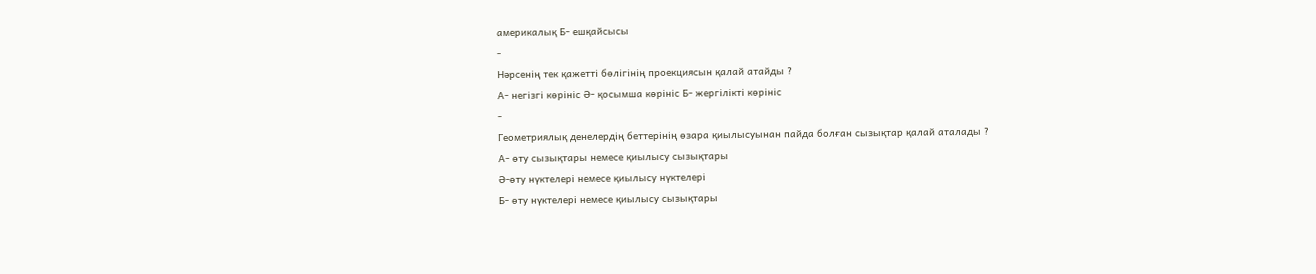америкалық Б- ешқайсысы
-
Нәрсенің тек қажетті бөлігінің проекциясын қалай атайды ?
А- негізгі көрініс Ә- қосымша көрініс Б- жергілікті көрініс
-
Геометриялық денелердің беттерінің өзара қиылысуынан пайда болған сызықтар қалай аталады ?
А- өту сызықтары немесе қиылысу сызықтары
Ә-өту нүктелері немесе қиылысу нүктелері
Б- өту нүктелері немесе қиылысу сызықтары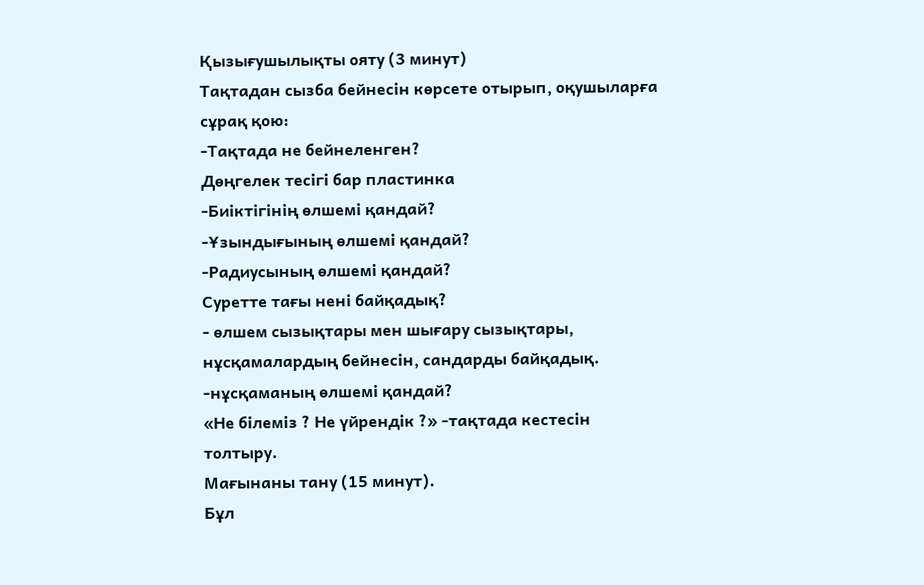Қызығушылықты ояту (3 минут)
Тақтадан сызба бейнесін көрсете отырып, оқушыларға сұрақ қою:
-Тақтада не бейнеленген?
Дөңгелек тесігі бар пластинка
-Биіктігінің өлшемі қандай?
-Ұзындығының өлшемі қандай?
-Радиусының өлшемі қандай?
Суретте тағы нені байқадық?
- өлшем сызықтары мен шығару сызықтары, нұсқамалардың бейнесін, сандарды байқадық.
-нұсқаманың өлшемі қандай?
«Не білеміз ? Не үйрендік ?» -тақтада кестесін толтыру.
Мағынаны тану (15 минут).
Бұл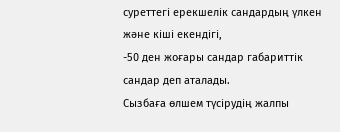суреттегі ерекшелік сандардың үлкен және кіші екендігі,
-50 ден жоғары сандар габариттік сандар деп аталады.
Сызбаға өлшем түсірудің жалпы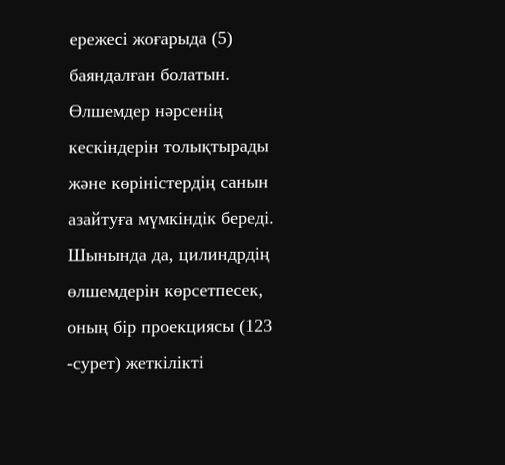ережесі жоғарыда (5) баяндалған болатын. Өлшемдер нәрсенің кескіндерін толықтырады және көріністердің санын азайтуға мүмкіндік береді. Шынында да, цилиндрдің өлшемдерін көрсетпесек, оның бір проекциясы (123 -сурет) жеткілікті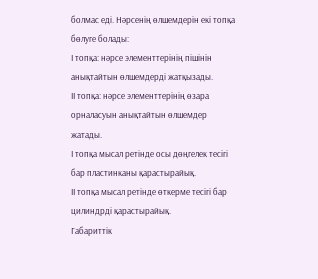болмас еді. Нәрсенің өлшемдерін екі топқа бөлуге болады:
І топқа: нәрсе элементтерінің пішінін анықтайтын өлшемдерді жатқызады.
ІІ топқа: нәрсе элементтерінің өзара орналасуын анықтайтын өлшемдер жатады.
І топқа мысал ретінде осы дөңгелек тесігі бар пластинканы қарастырайық.
ІІ топқа мысал ретінде өткерме тесігі бар цилиндрді қарастырайық.
Габариттік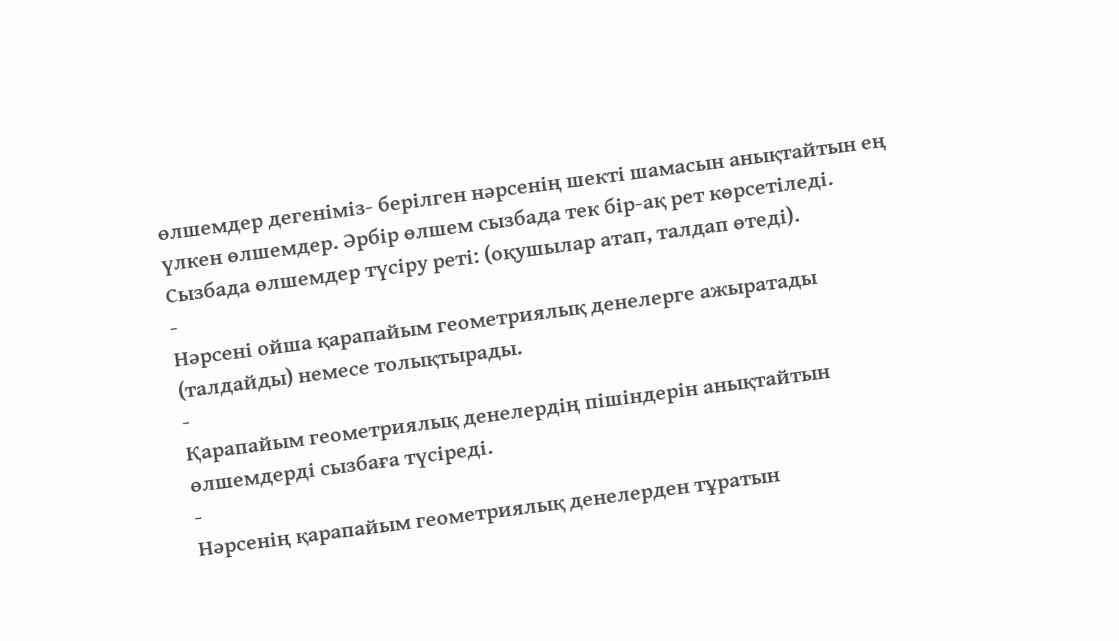өлшемдер дегеніміз- берілген нәрсенің шекті шамасын анықтайтын ең үлкен өлшемдер. Әрбір өлшем сызбада тек бір-ақ рет көрсетіледі.
Сызбада өлшемдер түсіру реті: (оқушылар атап, талдап өтеді).
-
Нәрсені ойша қарапайым геометриялық денелерге ажыратады (талдайды) немесе толықтырады.
-
Қарапайым геометриялық денелердің пішіндерін анықтайтын өлшемдерді сызбаға түсіреді.
-
Нәрсенің қарапайым геометриялық денелерден тұратын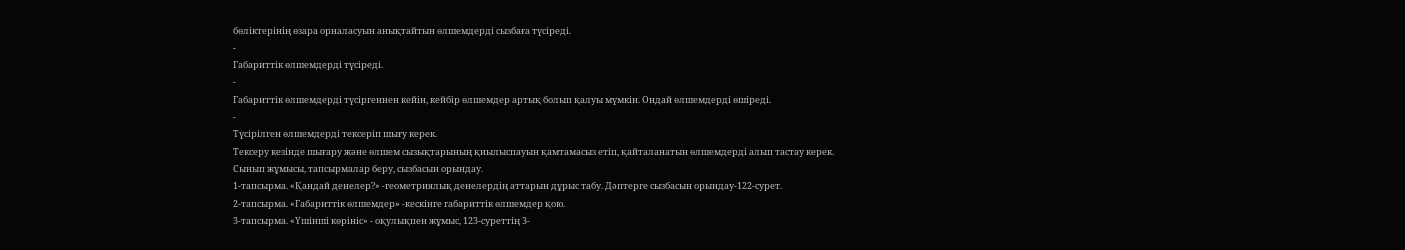бөліктерінің өзара орналасуын анықтайтын өлшемдерді сызбаға түсіреді.
-
Габариттік өлшемдерді түсіреді.
-
Габариттік өлшемдерді түсіргеннен кейін, кейбір өлшемдер артық болып қалуы мүмкін. Ондай өлшемдерді өшіреді.
-
Түсірілген өлшемдерді тексеріп шығу керек.
Тексеру кезінде шығару және өлшем сызықтарының қиылыспауын қамтамасыз етіп, қайталанатын өлшемдерді алып тастау керек.
Сынып жұмысы, тапсырмалар беру, сызбасын орындау.
1-тапсырма. «Қандай денелер?» -геометриялық денелердің аттарын дұрыс табу. Дәптерге сызбасын орындау-122-сурет.
2-тапсырма. «Габариттік өлшемдер» -кескінге габариттік өлшемдер қою.
3-тапсырма. «Үшінші көрініс» - оқулықпен жұмыс, 123-суреттің 3-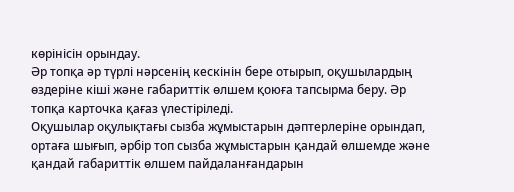көрінісін орындау.
Әр топқа әр түрлі нәрсенің кескінін бере отырып, оқушылардың өздеріне кіші және габариттік өлшем қоюға тапсырма беру. Әр топқа карточка қағаз үлестіріледі.
Оқушылар оқулықтағы сызба жұмыстарын дәптерлеріне орындап, ортаға шығып, әрбір топ сызба жұмыстарын қандай өлшемде және қандай габариттік өлшем пайдаланғандарын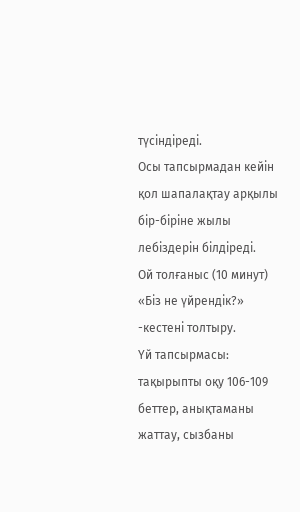түсіндіреді.
Осы тапсырмадан кейін қол шапалақтау арқылы бір-біріне жылы лебіздерін білдіреді.
Ой толғаныс (10 минут)
«Біз не үйрендік?» -кестені толтыру.
Үй тапсырмасы: тақырыпты оқу 106-109 беттер, анықтаманы жаттау, сызбаны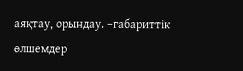аяқтау, орындау. –габариттік өлшемдер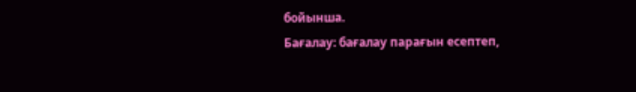бойынша.
Бағалау: бағалау парағын есептеп,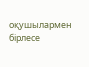оқушылармен бірлесе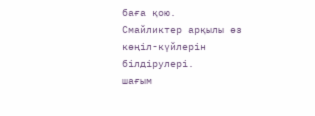баға қою.
Смайликтер арқылы өз көңіл-күйлерін білдірулері.
шағым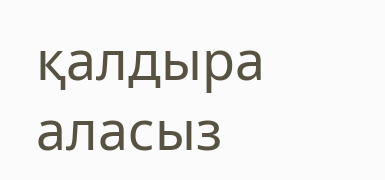қалдыра аласыз